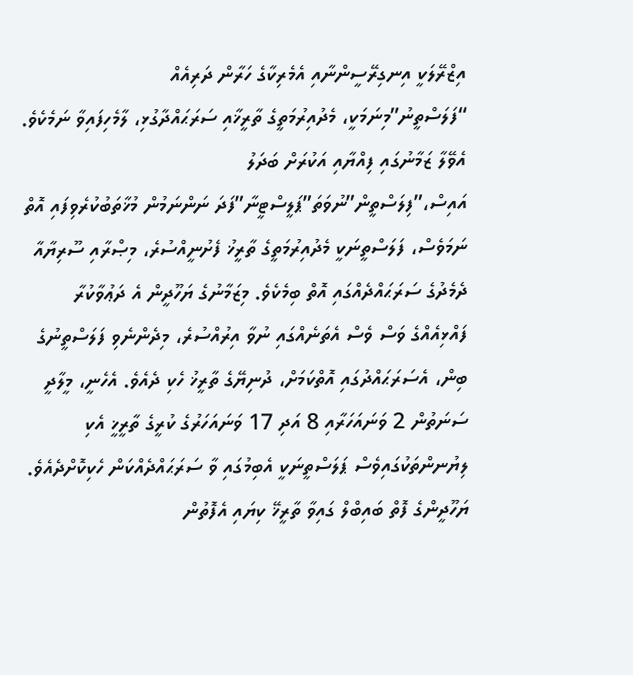އިޒްރޭލަކީ އިނގިރޭސީންނާއި އެމެރިކާގެ ހަރާން ދަރިއެއް
“ފަލަސްތީނު”މިނަމަކީ، މެދުއިރުމަތީގެ ތާރީޚާއި ސަރަޙައްދާގުޅި، ލާމެހިފައިވާ ނަމެކެވެ. އެވޭލާ ޒަމާނުގައި ފިއްޔާއި އަކުރަށް ބަދަލު އައިސް،”ފިލަސްތީން”ނުވަތަ”ޕަލީސްޓީނާ”ފަދަ ނަންނަމުން މުޚާތަބުކުރެވިފައި އޮތް ނަމަވެސް، ފަލަސްތީނަކީ މެދުއިރުމަތީގެ ތާރީޚު ފެށުނީއްސުރެ، މިޞްރާއި ސޫރިޔާއާ ދެމެދުގެ ސަރަޙައްދެއްގައި އޮތް ބިމެކެވެ. މިޒަމާނުގެ ޔަހޫދީން އެ ދަޢުވާކުރާ ފައްޅިއެއްގެ ވަސް ވެސް އެތަނެއްގައި ނުވާ އިރުއްސުރެ، މިދެންނެވި ފަލަސްތީނުގެ ބިން، އެސަރަޙައްދުގައި އޮތްކަމަށް، ދުނިޔޭގެ ތާރީޚު ހެކި ދެއެވެ. އެހެނީ، މީލާދީ ސަނަތުން 2 ވަނައަހަރާއި 8 އަދި 17 ވަނައަހަރުގެ ކުރީގެ ތާރީޚީ އެކި ލިޔުނންތަކުގައިވެސް ޕަލަސްތީނަކީ އެބިމުގައި ވާ ސަރަޙައްދެއްކަން ހެކިކޮށްދެއެވެ. ޔަހޫދީންގެ ފޮތް ބައިބްލް ގައިވާ ތާރީޚޭ ކިޔައި އެފޮތުން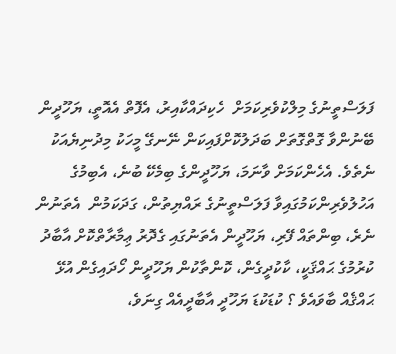ފަލަސްތީނުގެ މިލްކުވެރިކަމަށް  ހެކިދައްކާއިރު، އެފޮތް އެއޮތީ، ޔަހޫދީން ބޭނުންވާ ގޮތްގޮތަށް ބަދަލުކޮށްފައިކަން ނޭނގޭ މީހަކު މިދުނިޔެއަކު ނެތެވެ. އެހެންކަމަށް ވާނަމަ، ޔަހޫދީންގެ ބިމެކޭ ބުނެ، އެބިމުގެ އަހުލުވެރިންކަމުގައިވާ ފަލަސްތީނުގެ ރައްޔިތުން، ގަދަކަމުން  އެތަނުން ނެރެ، ބިންތައް ފޭރި، ޔަހޫދީން އެތަނުގައި ގެދޮރު ޢިމާރާތްކޮށް އާބާދު ކުރުމުގެ ޙައްޤަކީ، ކާކުދީގެން، ކޮންތާކުން ޔަހޫދީން ހޯދައިގެން އުޅޭ ޙައްޤެއް ބާވައެވެ ؟ ކުޑަކުޑަ ޔަހޫދީ އާބާދީއެއް ގިނަވެ،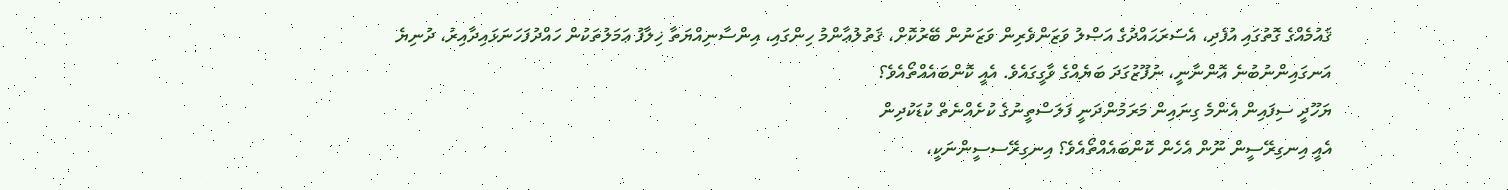ޤައުމެއްގެ ގޮތުގައި އުފެދި، އެސަރަޙައްދުގެ އަޞްލު ވަޒަންވެރިން ވަޒަނުން ބޭރުކޮށް، ޤަތުލުޢާންމު ހިންގައި، އިންސާނިއްޔަތާ ޚިލާފު ޢަމަލުތަކުން ހައްދުފަހަނަޅައިދާއިރު، ދުނިޔެ އަނގައިންނުބުނެ އޮންނާނީ، ނުފޫޒުގަދަ ބަޔެއްގެ ވާގީގައެވެ. އެއީ ކޮންބައެއްތޯއެވެ؟
ޔަހޫދީ ސިފައިން އެންމެ ގިނައިން މަރަމުންދަނީ ފަލަސްތީނުގެ ކުށެއްނެތް ކުޑަކުދިން
އެއީ އިނގިރޭސީން ނޫން އެހެން ކޮންބައެއްތޯއެވެ؟ އިނގިރޭސސީންނަކީ،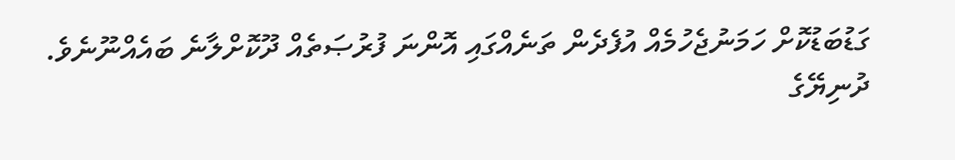ގަޑުބަޑުކޮށް ހަމަނުޖެހުމެއް އުފެދެން ތަނެއްގައި އޮންނަ ފުރުޞަތެއް ދޫކޮށްލާނެ ބައެއްނޫނެވެ. ދުނިޔޭގެ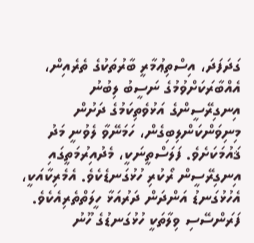ގަދަފަދަ، އިސްތިޢުމާރީ ބާރުތަކުގެ ތެރެއިން، އެއްބާރަކަށްވުމުގެ ނަސީބު ލިބުނު އިނގިރޭސީންގެ އަޅުވެތިކަމުގެ ދަށުން މިނިވަންކަންލިބިގެން، ހަމަނޭވާ ލެވުނީ މަދު ޤައުމަކަށެވެ. ފަލަސްތީނަކީ، މެދުއިރުމަތީގައި އިނގިރޭސީން ރޯކުރި ހުޅުގަނޑެކެވެ. އެމެރިކާއަކީ، އެހުޅުގަނޑު އަންދަން ދަރުއަޅާ ހީލަތްތެރިއެކެވެ. ފަރަންސޭސި ވިލާތަކީ ހުޅުގަނޑުގެ ހޫނު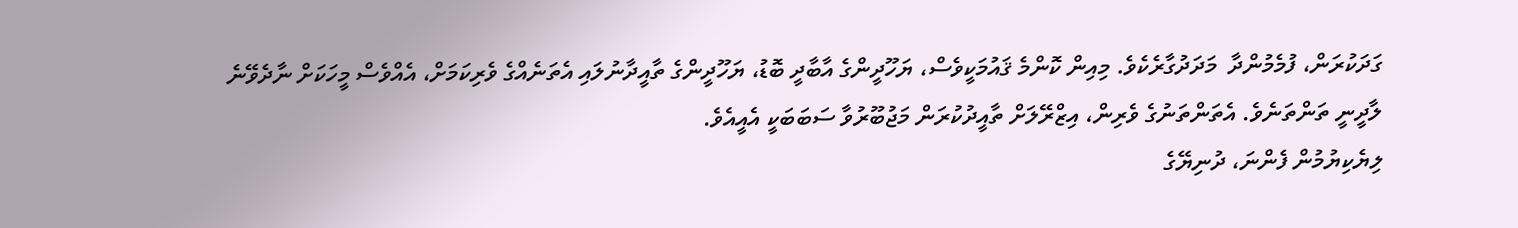ގަދަކުރަން، ފުމެމުންދާ  މަދަދުގާރެކެވެ. މިއިން ކޮންމެ ޤައުމަކީވެސް، ޔަހޫދީންގެ އާބާދީ ބޮޑު، ޔަހޫދީންގެ ތާއީދާނުލައި އެތަނެއްގެ ވެރިކަމަށް، އެއްވެސް މީހަކަށް ނާދެވޭނެ ލާދީނީ ތަންތަނެވެ. އެތަންތަނުގެ ވެރިން، އިޒްރޭލަށް ތާއީދުކުރަން މަޖުބޫރުވާ ސަބަބަކީ އެއީއެވެ.
ލިޔެކިޔުމުން ފެންނަ، ދުނިޔޭގެ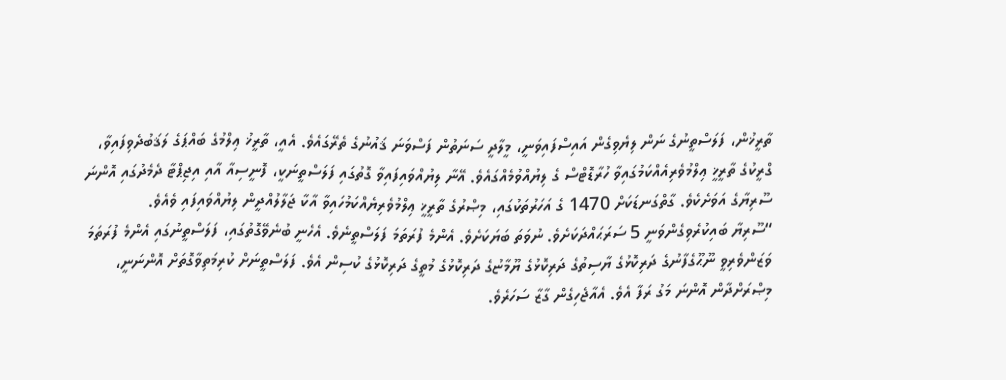ތާރީޚުން، ފަލަސްތީނުގެ ނަން ލިޔެވިގެން އައިސްފައިވަނީ، މީލާދީ ސަނަތުން ފަސްވަނަ ޤައުނުގެ ތެރޭގައެވެ. އެއީ، ތާރީޚު ޢިލްމުގެ ބައްޕަގެ ލަޤަބުދެވިފައިވާ، ގްރީކުގެ ތާރީޚީ ޢިލްމުވެރިއެއްކަމުގައިވާ ހުރާޑޮޓްސް ގެ ލިޔުއްވުމެއްގައެވެ. އޭނާ ލިޔުއްވައިފައިވާ ގޮތުގައި ފަލަސްތީނަކީ، ފޮނީސިއާ އާއި އިޖިޕްޓާ ދެމެދުގައި އޮންނަ ސޫރިޔާގެ އަވަށެކެވެ. ގާތްގަނޑަކަށް 1470 ގެ އަހަރުތަކުގައި، މިޞްރުގެ ތާރީޚީ ޢިލްމުވެރިޔެއްކަމުހައިވާ އާކާ ޖަލާލުއްދީން ލިޔުއްވައިފައި ވެއެވެ.
“ސޫރިޔާ ބައިކުރެވިގެންވަނީ 5 ސަރަޙައްދަކަށެވެ. ނުވަތަ ބަޔަކަށެވެ. އެންމެ ފުރަތަމަ ފަލަސްތީނެވެ. އެހެނީ ބުނެވޭގޮތުގައި، ފަލަސްތީނުގައި އެންމެ ފުރަތަމަ ވަޒަންވެރިވީ ނޫޙޫގެފާނުގެ ދަރިކޮޅުގެ ޔާސިތުގެ ދަރިކޮޅުގެ ޔޫމާޏުގެ ދަރިކޮޅުގެ މުތީގެ ދަރިކޮޅުގެ ކުސިން އެވެ. ފަލަސްތީނަށް ކުރިމަތިވާގޮތަށް އޮންނަނީ، މިޞްރަށްދާން އޮންނަ މަގު ރަފާ އެވެ. އެއާޖެހިގެން ގާޒާ ސަހަރެވެ.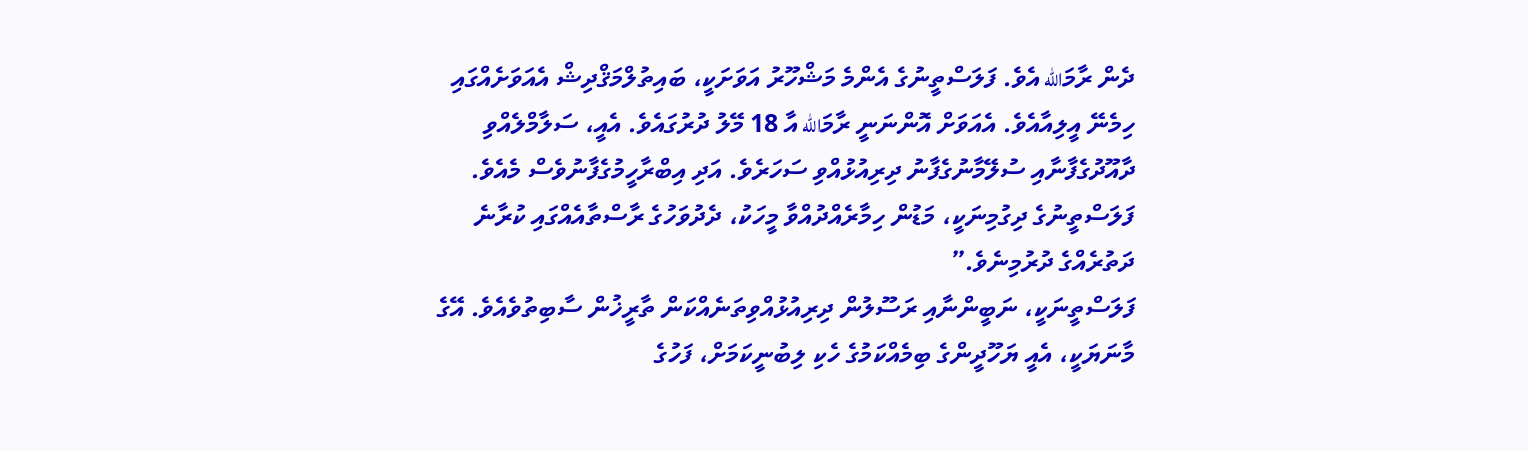ދެން ރާމަالله އެވެ. ފަލަސްތީނުގެ އެންމެ މަޝްހޫރު އަވަށަކީ، ބައިތުލްމަޤްދިޝް އެއަވަށެއްގައި ހިމެނޭ އީލިއާއެވެ. އެއަވަށް އޮންނަނީ ރާމަالله އާ 18 މޭލު ދުރުގައެވެ. އެއީ، ސަލާމްލެއްވި ދާއޫދުގެފާނާއި ސުލޭމާނުގެފާނު ދިރިއުޅުއްވި ސަހަރެވެ. އަދި އިބްރާހީމުގެފާނުވެސް މެއެވެ. ފަލަސްތީނުގެ ދިގުމިނަކީ، މަޑުން ހިމާރެއްދުއްވާ މީހަކު، ދެދުވަހުގެ ރާސްތާއެއްގައި ކުރާނެ ދަތުރެއްގެ ދުރުމިނެވެ.”
ފަލަސްތީނަކީ، ނަބީންނާއި ރަސޫލުން ދިރިއުޅުއްވިތަނެއްކަން ތާރީޚުން ސާބިތުވެއެވެ. އޭގެ މާނަޔަކީ، އެއީ ޔަހޫދީންގެ ބިމެއްކަމުގެ ހެކި ލިބުނީކަމަށް، ފަހުގެ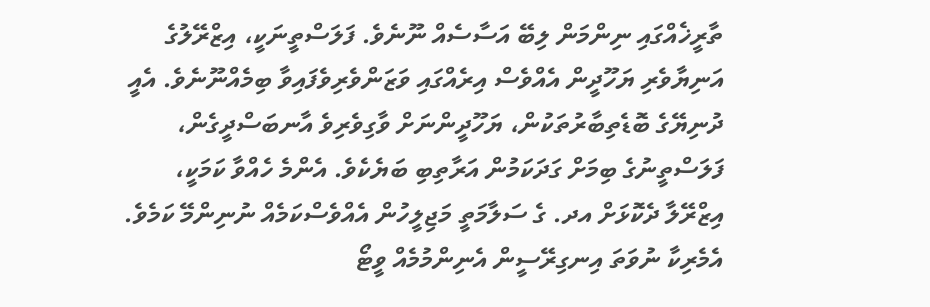ތާރީޚެއްގައި ނިންމަން ލިބޭ އަސާސެއް ނޫނެވެ. ފަލަސްތީނަކީ، އިޒްރޭލުގެ އަނިޔާވެރި ޔަހޫދީން އެއްވެސް އިރެއްގައި ވަޒަންވެރިވެފައިވާ ބިމެއްނޫނެވެ. އެއީ ދުނިޔޭގެ ބޮޑެތިބާރުތަކުން، ޔަހޫދީންނަށް ވާގިވެރިވެ އާނބަސްދީގެން، ފަލަސްތީނުގެ ބިމަށް ގަދަކަމުން އަރާތިބި ބަޔެކެވެ. އެންމެ ހެއްވާ ކަމަކީ، އިޒްރޭލާ ދެކޮޅަށް އދ. ގެ ސަލާމަތީ މަޖިލީހުން އެއްވެސްކަމެއް ނުނިންމޭ ކަމެވެ. އެމެރިކާ ނުވަތަ އިނގިރޭސީން އެނިންމުމެއް ވީޓޯ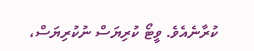ކުރާނެއެވެ. ވީޓޯ ކުރިޔަސް ނުކުރިޔަސް،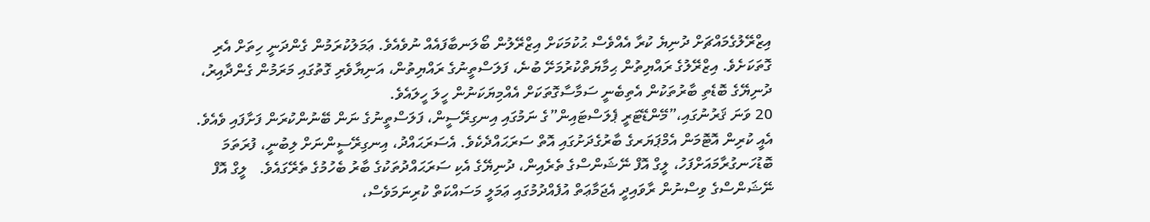އިޒްރޭލުގެމައްޗަށް ދުނިޔެ ކުރާ އެއްވެސް ޙުކުމަކަށް އިޒްރޭލުން ބޯލަނބާފައެއް ނުވެއެވެ. ޢަމަލުކުރަމުން ގެންދަނީ ހިތަށް އެރި ގޮތަކަށެވެ. އިޒްރޭލުގެ ރައްޔިތުން ޙިމާޔަތްކުރުމަށޭ ބުނެ، ފަލަސްތީނުގެ ރައްޔިތުން، އަނިޔާވެރި ގޮތުގައި މަރަމުން ގެންދާއިރު، ދުނިޔޭގެ ބޮޑެތި ބާރުތަކުން އެތިބެނީ ސަމާސާގޮތަކަށް އެއްމިޔަކަނުން ހީލަ ހީލައެވެ.
20 ވަނަ ޤަރުނުގައި،”މޭންޑޭޓަރީ ޕެލަސްޓައިން”ގެ ނަމުގައި އިނގިރޭސީން، ފަލަސްތީނުގެ ނަން ބޭނުންކުރަން ފަށާފައި ވެއެވެ. އެއީ ކުރިން އޮޓޮމަން އެމްޕަޔަރގެ ބާރުގެދަށުގައި އޮތް ސަރަޙައްދެކެވެ. އެސަރަޙައްދު، އިނގިރޭސީންނަށް ލިބުނީ، ފުރަތަމަ ބޮޑުހަނގުރާމައަށްފަހު، ލީގް އޮފް ނޭޝަންސްގެ ތެރެއިން، ދުނިޔޭގެ އެކި ސަރަޙައްދުތަކުގެ ބާރު ބެހުމުގެ ތެރޭގައެވެ.   ލީގް އޮފް ނޭޝަންސްގެ ވިސްނުން ރާވައިދީ އެޖަމާޢަތް އުފެއްދުމުގައި ޢަމަލީ މަސައްކަތް ކުރިނަމަވެސް،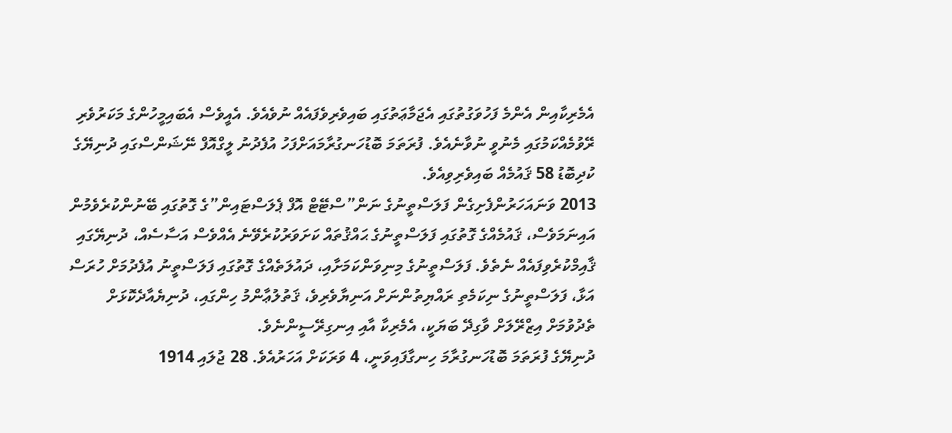އެމެރިކާއިން އެންމެ ފަހުވަގުތުގައި އެޖަމާޢަތުގައި ބައިވެރިވެފައެއް ނުވެއެވެ. އެއީވެސް އެބައިމީހުންގެ މަކަރުވެރި ރޭވުމެއްކަމުގައި މެނުވީ ނުވާނެއެވެ. ފުރަތަމަ ބޮޑުހަނގުރާމައަށްފަހު އުފެދުނު ލީގްއޮފް ނޭޝަންސްގައި ދުނިޔޭގެ ކުދިބޮޑު 58 ޤައުމެއް ބައިވެރިވިއެވެ.
2013 ވަނައަހަރުންފެށިގެން ފަލަސްތީނުގެ ނަން”ސްޓޭޓް އޮފް ޕެލަސްޓައިން”ގެ ގޮތުގައި ބޭނުންކުރެވެމުން އައިނަމަވެސް، ޤައުމެއްގެ ގޮތުގައި ފަލަސްތީނުގެ ޙައްޤުތައް ކަށަވަރުކުރެވޭނެ އެއްވެސް އަސާސެއް، ދުނިޔޭގައި ޤާއިމްކުރެވިފައެއް ނެތެވެ. ފަލަސްތީނުގެ މިނިވަންކަމަށާއި، ދައުލަތެއްގެ ގޮތުގައި ފަލަސްތީނު އުފެދުމަށް ހުރަސް އަޅާ، ފަލަސްތީނުގެ ނިކަމެތި ރައްޔިތުންނަށް އަނިޔާވެރިވެ، ޤަތުލުޢާންމު ހިންގައި، ދުނިޔެއާދެކޮޅަށް ތެދުވުމަށް އިޒްރޭލަށް ވާގިދޭ ބަޔަކީ، އެމެރިކާ އާއި އިނގިރޭސީންނެވެ.
ދުނިޔޭގެ ފުރަތަމަ ބޮޑުހަނގުރާމަ ހިނގާފައިވަނީ، 4 ވަރަކަށް އަހަރުއެވެ. 28 ޖުލައި 1914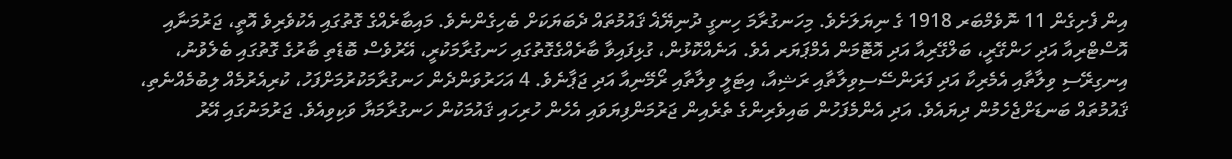އިން ފެށިގެން 11 ނޮވެމްބަރ 1918 ގެ ނިޔަލަށެވެ. މިހަނގުރާމަ ހިނގީ ދުނިޔޭޣެ ޤައުމުތައް ދެބަޔަކަށް ބެހިގެންނެވެ. މައިބާރެއްގެ ގޮތުގައި އެކުވެރިވެ އޮތީ، ޖަރުމަނާއި އޮސްޓްރިއާ އަދި ހަންގޭރީ، ބަލްގޭރިއާ އަދި އޮޓޮމަން އެމްޕަޔަރ އެވެ. އަނެއްކޮޅުން، ގުޅިފައިވާ ބާރެއްގެގޮތުގައި ހަނގުރާމަކުރީ، އޭރުވެސް ބޮޑެތި ބާރުގެ ގޮތުގައި ބެލެވުނު، އިނގިރޭސި ވިލާތާއި އެމެރިކާ އަދި ފަރަންސޭސިވިލާތާއި ރަޝިއާ، އިޓަލީ ވިލާތާއި ރޯމޭނިއާ އަދި ޖަޕާނެވެ. 4 އަހަރުވަންދެން ހަނގުރާމަކުރުމަށްފަހު، ކުރިއެރުމެއް ލިބުމެއްނެތި، ޤައުމުތައް ބަނޑަށްޖެހެމުން ދިޔައެވެ. އަދި އެންމެފަހުން ބައިވެރިންގެ ތެރެއިން ޖަރުމަންފިޔަވައި އެހެން ހުރިހައި ޤައުމަކުން ހަނގުރާމަޔާ ވަކިވިއެވެ. ޖަރުމަނުގައި އޭރު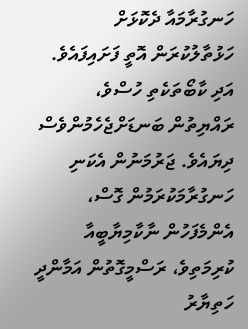ހަނގުރާމައާ ދެކޮޅަށް ހަޅުތާލުކުރަން އޮތީ ފަށައިފައެވެ. އަދި ކާބޯތަކެތި ހުސްވެ، ރައްޔިތުން ބަނޑަށްޖެހެމުންވެސް ދިޔައެވެ. ޖަރުމަނުން އެކަނި ހަނގުރާމަކުރަމުން ގޮސް، އެންމެފަހުން ނާކާމިޔާބީއާ ކުރިމަތިވެ، ރަސްމީގޮތުން އަމާންދީ ހަތިޔާރު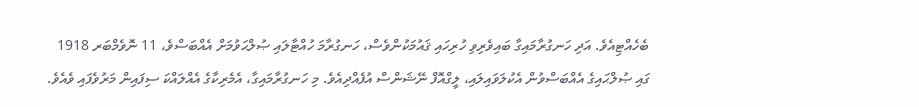ބެހެއްޓިއެވެ. އަދި ހަނގުރާމައިގާ ބައިވެރިވި ހުރިހައި ޤައުމަކުންވެސް، ހަނގުރާމަ ހުއްޓާލައި ޞުލްޙަވުމަށް އެއްބަސްވެ، 11 ނޮވެމްބަރ 1918 ގައި ޞުލްޙައިގެ އެއްބަސްވުން އެކުލަވައިލައި، ލީގްއޮފް ނޭޝަންސް އުފެއްދިއެވެ. މި ހަނގުރާމައިގާ، އެމެރިކާގެ އެއްލައްކަ ސިފައިން މަރުވެފައި ވެއެވެ.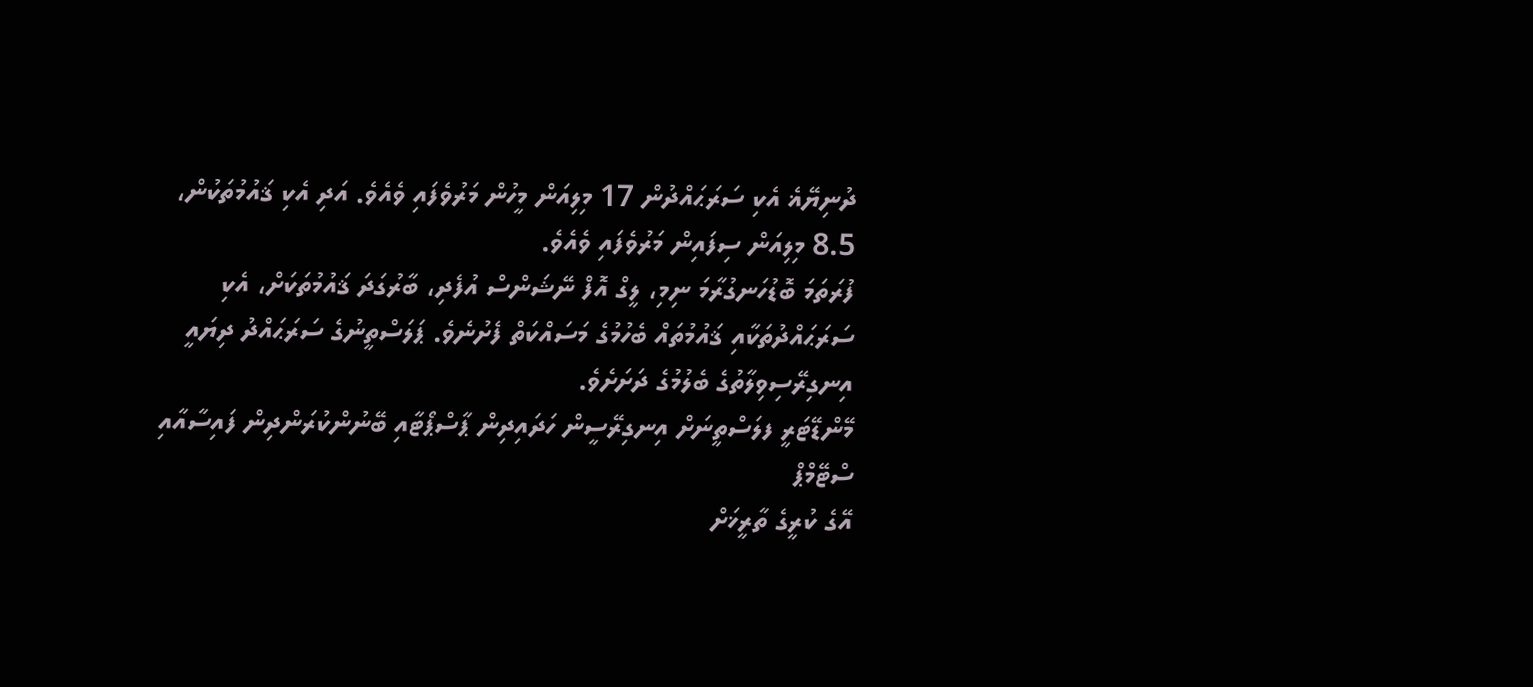ދުނިޔޭޣެ އެކި ސަރަޙައްދުން 17 މިލިއަން މީހުން މަރުވެފައި ވެއެވެ. އަދި އެކި ޤައުމުތަކުން،  8.5 މިލިއަން ސިފައިން މަރުވެފައި ވެއެވެ.
ފުރަތަމަ ބޮޑުހަނގުރާމަ ނިމި، ލީގް އޮފް ނޭޝަންސް އުފެދި، ބާރުގަދަ ޤައުމުތަކަށް، އެކި ސަރަޙައްދުތަކާއި ޤައުމުތައް ބެހުމުގެ މަސައްކަތް ފެށުނެވެ. ޕަލަސްތީނުގެ ސަރަޙައްދު ދިޔައީ އިނގިރޭސިވިލާތުގެ ބެލުމުގެ ދަށަށެވެ.
މޭންޑޭޓަރީ ފލަސްތީނަށް އިނގިރޭސީން ހަދައިދިން ޕާސްޕޯޓާއި ބޭނުންކުރަންދިން ފައިސާއާއި ސްޓޭމްޕް
އޭގެ ކުރީގެ ތާރީޚަށް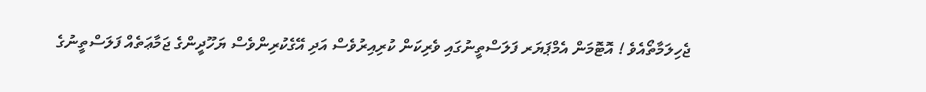ޖެހިލަމާތޯއެވެ ! އޮޓޮމަން އެމްޕަޔަރ ފަލަސްތީނުގައި ވެރިކަން ކުރިއިރުވެސް އަދި އޭގެކުރިންވެސް ޔަހޫދީންގެ ޖަމާޢަތެއް ފަލަސްތީނުގެ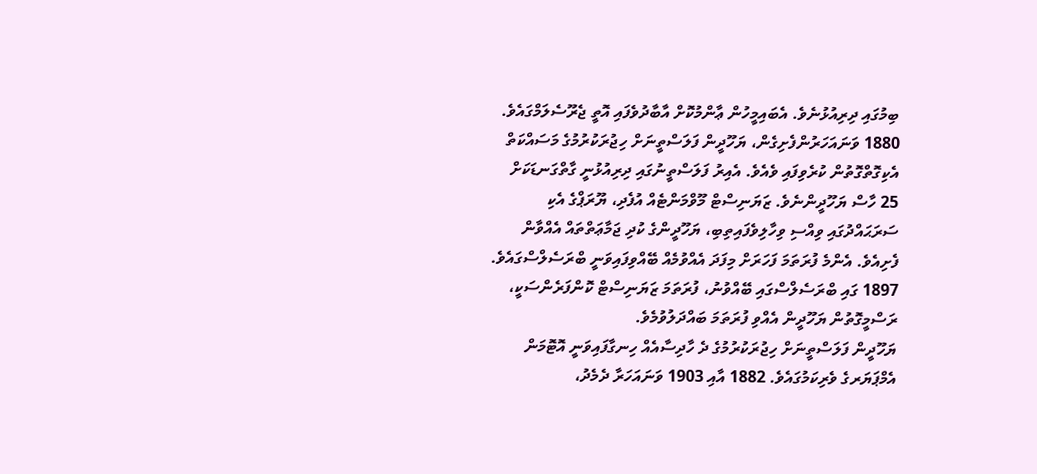ބިމުގައި ދިރިއުޅުނެވެ. އެބައިމީހުން ޢާންމުކޮށް އާބާދުވެފައި އޮތީ ޖެރޫސެލަމްގައެވެ. 1880 ވަނައަހަރުންފެށިގެން، ޔަހޫދީން ފަލަސްތީނަށް ހިޖުރަކުރުމުގެ މަސައްކަތް އެކިގޮތްގޮތުން ކުރެވިފައި ވެއެވެ. އެއިރު ފަލަސްތީނުގައި ދިރިއުޅުނީ ގާތްގަނޑަކަށް  25 ހާސް ޔަހޫދީންނެވެ. ޒަޔަނިސްޓް މޫވްމަންޓެއް އުފެދި، ޔޫރަޕްގެ އެކި ސަރަޙައްދުގައި ވިއްސި ވިހާލިވެފައިތިބި، ޔަހޫދީންގެ ކުދި ޖަމާޢަތްތައް އެއްވާން ފެށިއެވެ. އެންމެ ފުރަތަމަ ފަހަރަށް މިފަދަ އެއްވުމެއް ބޭއްވިފައިވަނީ ބްރަސެލްސްގައެވެ. 1897 ގައި ބްރަސެލްސްގައި ބޭއްވުނު، ފުރަތަމަ ޒަޔަނިސްޓް ކޮންފަރެންސަކީ، ރަސްމީގޮތުން ޔަހޫދީން އެއްވި ފުރަތަމަ ބައްދަލުވުމެވެ.
ޔަހޫދީން ފަލަސްތީނަށް ހިޖުރަކުރުމުގެ ދެ ހާދިސާއެއް ހިނގާފައިވަނީ އޮޓޮމަން އެމްޕަޔަރގެ ވެރިކަމުގައެވެ. 1882 އާއި 1903 ވަނައަހަރާ ދެމެދު،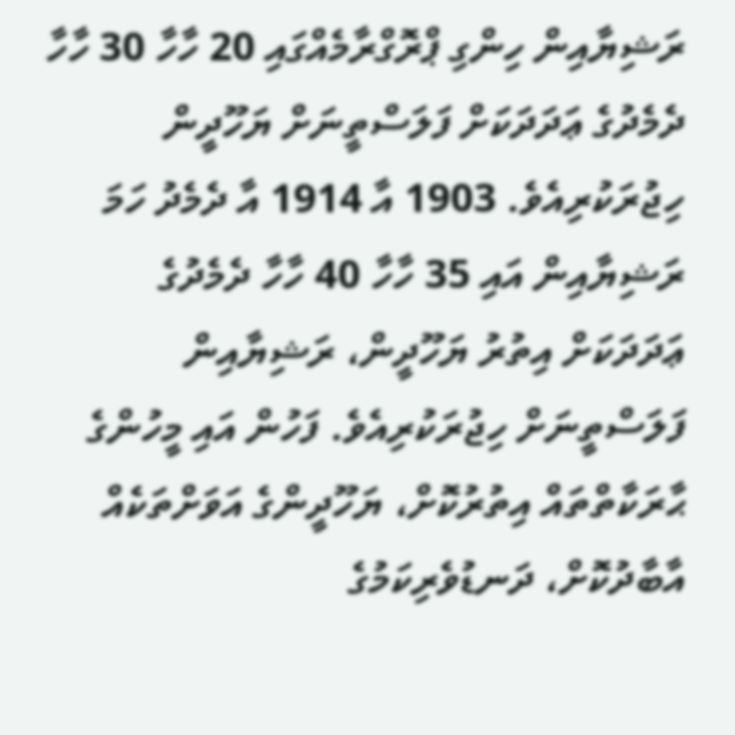ރަޝިޔާއިން ހިންގި ޕްރޮގްރާމެއްގައި 20 ހާހާ 30 ހާހާ ދެމެދުގެ ޢަދަދަކަށް ފަލަސްތީނަށް ޔަހޫދީން ހިޖުރަކުރިއެވެ. 1903 އާ 1914 އާ ދެމެދު ހަމަ ރަޝިޔާއިން އައި 35 ހާހާ 40 ހާހާ ދެމެދުގެ ޢަދަދަކަށް އިތުރު ޔަހޫދީން، ރަޝިޔާއިން ފަލަސްތީނަށް ހިޖުރަކުރިއެވެ. ފަހުން އައި މީހުންގެ ޙާރަކާތްތައް އިތުރުކޮށް، ޔަހޫދީންގެ އަވަށްތަކެއް އާބާދުކޮށް، ދަނޑުވެރިކަމުގެ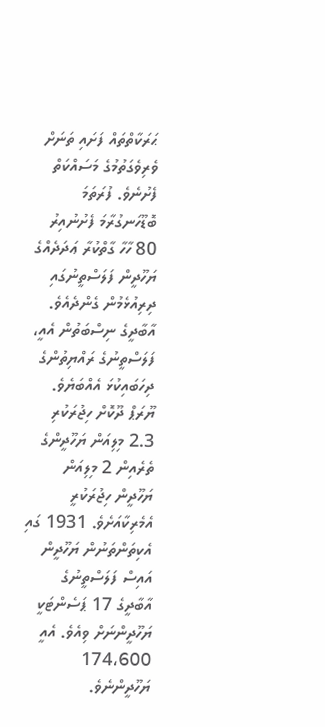ޙަރަކާތްތައް ފަށައި ތަނަށް ވެރިވެގަތުމުގެ މަސައްކަތް ފެށުނެވެ. ފުރަތަމަ ބޮޑޫހަނގުރާމަ ފެށުނުއިރު 80 ހާހާ ގާތްކުރާ ޢަދަދެއްގެ ޔަހޫދީން ފަލަސްތީނުގައި ދިރިއުޅެމުން ގެންދެއެވެ. އާބާދީގެ ނިސްބަތުން އެއީ، ފަލަސްތީނުގެ ރައްޔިތުންގެ ދިހަބައިކުޅަ އެއްބަޔެވެ. ޔޫރަޕް ދޫކޮށް ހިޖުރަކުރި 2.3 މިލިއަން ޔަހޫދީންގެ ތެރެއިން 2 މިލިއަން ޔަހޫދީން ހިޖުރަކުރީ އެމެރިކާއަށެވެ. 1931 ގައި އެކިތަންތަނުން ޔަހޫދީން އައިސް ފަލަސްތީނުގެ އާބާދީގެ 17 ޕަސެންޓަކީ ޔަހޫދީންނަށް ވިއެވެ. އެއީ 174،600 ޔަހޫދީންނެވެ.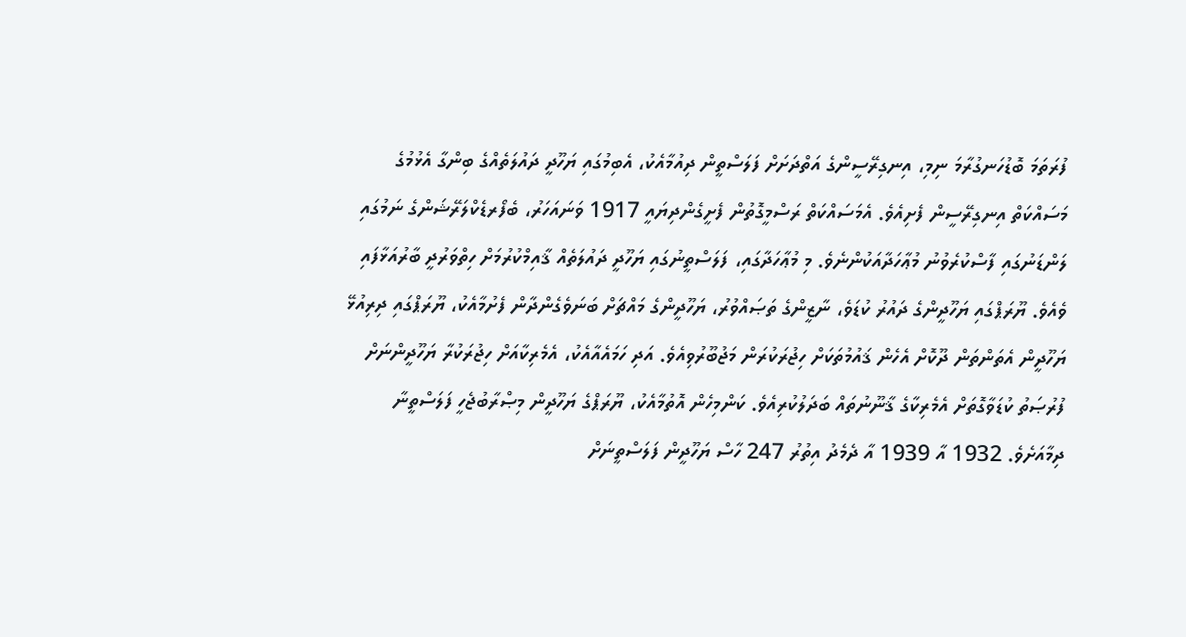ފުރަތަމަ ބޮޑުހަނގުރާމަ ނިމި، އިނގިރޭސީންގެ އަތްދަށަށް ފަލަސްތީން ދިއުމާއެކު، އެބިމުގައި ޔަހޫދީ ދައުލަތެއްގެ ބިންގާ އެޅުމުގެ މަސައްކަތް އިނގިރޭސީން ފެށިއެވެ. އެމަސައްކަތް ރަސްމީގޮތުން ފެށީގެންދިޔައީ 1917 ވަނައަހަރު، ބެފޯރޑެކްލަރޭޝަންގެ ނަމުގައި ލަންޑަނުގައި ފާސްކުރެވުނު މުޢާހަދާއަކުންނެވެ. މި މުޢާހަދާގައި، ފަލަސްތީނުގައި ޔަހޫދީ ދައުލަތެއް ޤާއިމްކުރުމަށް ހިތްވަރުދީ ބާރުއަޅާފައި ވެއެވެ. ޔޫރަޕްގައި ޔަހޫދީންގެ ދައުރު ކުޑަވެ، ނާޒީންގެ ތަޞައްވުރު، ޔަހޫދީންގެ މައްޗަށް ބަނަވެގެންދާން ފެށުމާއެކު، ޔޫރަޕްގައި ދިރިއުޅޭ ޔަހޫދީން އެތަންތަން ދޫކޮށް އެހެން ޤައުމުތަކަށް ހިޖުރަކުރަން މަޖުބޫރުވިއެވެ. އަދި ހަމައެއާއެކު، އެމެރިކާއަށް ހިޖުރަކުރާ ޔަހޫދީންނަށް ފުރުޞަތު ކުޑަވާގޮތަށް އެމެރިކާގެ ޤާނޫނުތައް ބަދަލުކުރިއެވެ. ކަންމިހެން އޮތުމާއެކު، ޔޫރަޕްގެ ޔަހޫދީން މިޞްރާބުޖެހީ ފަލަސްތީނާ ދިމާއަށެވެ. 1932 އާ 1939 އާ ދެމެދު އިތުރު 247 ހާސް ޔަހޫދީން ފަލަސްތީނަށް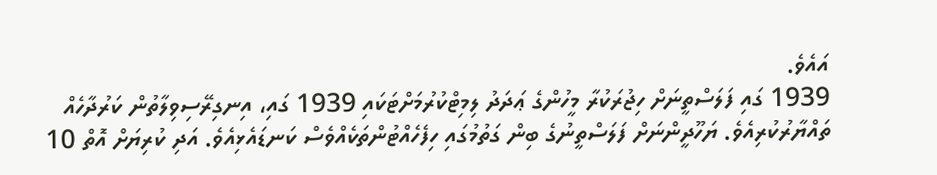އައެވެ.
1939 ގައި ފަލަސްތީނަށް ހިޖުރަކުރާ މީހުންގެ ޢަދަދު ލިމިޓްކުރުމަށްޓަކައި 1939 ގައި، އިނގިރޭސިވިލާތުން ކަރުދާހެއް ތައްޔާރުކުރިއެވެ. ޔަހޫދީންނަށް ފަލަސްތީނުގެ ބިން ގަތުމުގައި ހިފެހެއްޓުންތަކެއްވެސް ކަނޑައެޅިއެވެ. އަދި ކުރިޔަށް އޮތް 10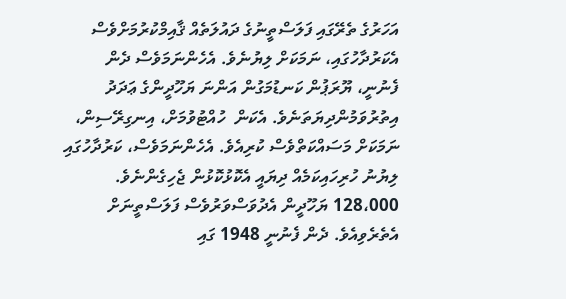އަހަރުގެ ތެރޭގައި ފަލަސްތީނުގެ ދައުލަތެއް ޤާއިމްކުރުމަށްވެސް އެކަރުދާހުގައި، ނަމަކަށް ލިޔުނެވެ. އެހެންނަމަވެސް ދެން ފެނުނީ، ޔޫރަޕުން ކަނޑުމަގުން އަންނަ ޔަހޫދީންގެ ޢަދަދު އިތުރުވަމުންދިޔަތަނެވެ. އެކަން  ހުއްޓުވުމަށް، އިނގިރޭސިން، ނަމަކަށް މަސައްކަތްވެސް ކުރިއެވެ. އެހެންނަމަވެސް، ކަރުދާހުގައި ލިޔުނު ހުރިހައިކަމެއް ދިޔައީ އެކޮޅުކޮޅުން ޖެހިގެންނެވެ. 128،000 ޔަހޫދީން އެދުވަސްވަރުވެސް ފަލަސްތީނަށް އެތެރެވިއެވެ. ދެން ފެނުނީ 1948 ގައި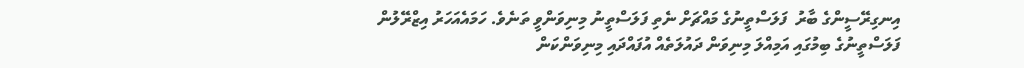އިނގިރޭސީންގެ ބާރު  ފަލަސްތީނުގެ މައްޗަށް ނެތި ފަލަސްތީނު މިނިވަންވީ ތަނެވެ. ހަމައެއަހަރު އިޒްރޭލުން ފަލަސްތީނުގެ ބިމުގައި އަމިއްލަ މިނިވަން ދައުލަތެއް އުފައްދައި މިނިވަންކަން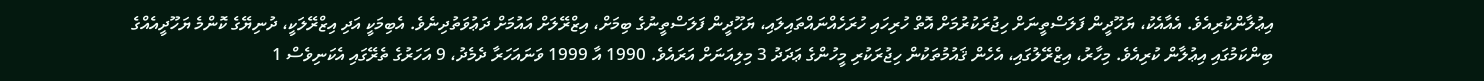އިޢުލާންކުރިއެވެ. އެއާއެކު، ޔަހޫދީން ފަލަސްތީނަށް ހިޖުރަކުރުމަށް އޮތް ހުރިހައި ހުރަހެއްނައްތައިލައި، ޔަހޫދީން ފަލަސްތީނުގެ ބިމަށް، އިޒްރޭލަށް އައުމަށް ދަޢުވަތުދިނެވެ. އެބިމަކީ އަދި އިޒްރޭލަކީ، ދުނިޔޭގެ ކޮންމެ ޔަހޫދީއެއްގެ ބިންކަމުގައި އިޢުލާން ކުރިއެވެ. މިހާރު، އިޒްރޭލުގައި، އެހެން ޤައުމުތަކުން ހިޖުރަކުރި މީހުންގެ ޢަދަދު 3 މިލިއަނަށް އަރައެވެ. 1990 އާ 1999 ވަނައަހަރާ ދެމެދު، 9 އަހަރުގެ ތެރޭގައި އެކަނިވެސް 1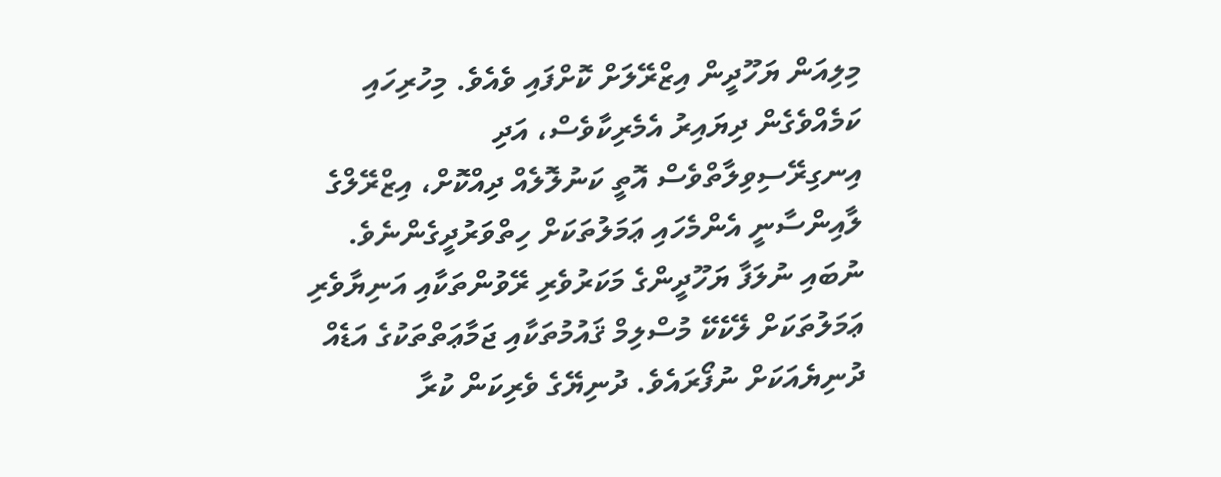މިލިއަން ޔަހޫދީން އިޒްރޭލަށް ކޮށްފައި ވެއެވެ. މިހުރިހައި ކަމެއްވެގެން ދިޔައިރު އެމެރިކާވެސް، އަދި އިނގިރޭސިވިލާތްވެސް އޮތީ ކަނުލޮލެއް ދިއްކޮށް، އިޒްރޭލްގެ ލާއިންސާނީ އެންމެހައި ޢަމަލުތަކަށް ހިތްވަރުދީގެންނެވެ.
ނުބައި ނުލަފާ ޔަހޫދީންގެ މަކަރުވެރި ރޭވުންތަކާއި އަނިޔާވެރި ޢަމަލުތަކަށް ލޭކެކޭ މުސްލިމް ޤައުމުތަކާއި ޖަމާޢަތްތަކުގެ އަޑެއް ދުނިޔެއަކަށް ނުފޯރައެވެ. ދުނިޔޭގެ ވެރިކަން ކުރާ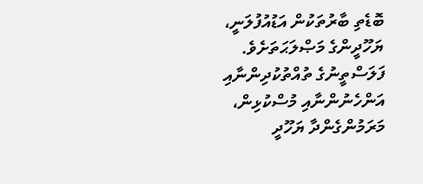ބޮޑެތި ބާރުތަކުން އަޑުއުފުލަނީ، ޔަހޫދީންގެ މަޞްލަޙަތަށެވެ. ފަލަސްތީނުގެ ތުއްތުކުދިންނާއި އަންހެނުންނާއި މުސްކުޅިން، މަރަމުންގެންދާ ޔަހޫދީ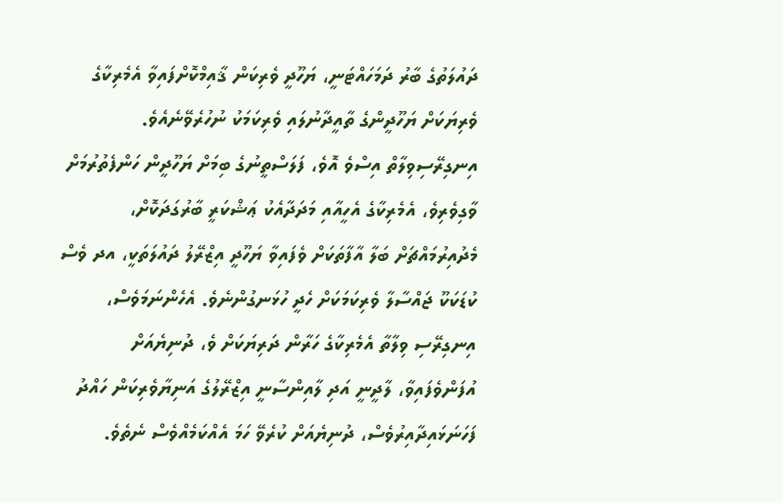ދައުލަތުގެ ބާރު ދަމަހައްޓަނީ، ޔަހޫދީ ވެރިކަން ޤާއިމްކޮށްފައިވާ އެމެރިކާގެ ވެރިޔަކަށް ޔަހޫދީންގެ ތާއީދާނުލައި ވެރިކަމަކު ނުހުރެވޭނެއެވެ.
އިނގިރޭސިވިލާތް އިސްވެ އޮވެ، ފަލަސްތީނުގެ ބިމަށް ޔަހޫދީން ހަންފެތުރުމަށް ވާގިވެރިވެ، އެމެރިކާގެ އެހީއާއި މަދަދާއެކު ޢަޝްކަރީ ބާރުގަދަކޮށް، މެދުއިރުމައްޗަށް ބަލާ އާފާތަކަށް ވެފައިވާ ޔަހޫދީ އިޒްރޭލު ދައުލަތަކީ، އދ ވެސް ކުޑަކަކޫ ޖައްސާލާ ވެރިކަމަކަށް ހެދީ ހުޅަނގުންނެވެ. އެހެންނަމަވެސް، އިނގިރޭސި ވިލާތާ އެމެރިކާގެ ހަރާން ދަރިޔަކަށް ވެ، ދުނިޔެއަށް އުފަންވެފައިވާ، ލާދީނީ އަދި ލާއިންސާނީ އިޒްރޭލުގެ އަނިޔާވެރިކަން ހައްދު ފަހަނަޅައިދާއިރުވެސް، ދުނިޔެއަށް ކުރެވޭ ހަމަ އެއްކަމެއްވެސް ނެތެވެ.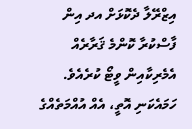އިޒްރޭލާ ދެކޮޅަށް އދ އިން ފާސްކުރާ ކޮންމެ ޤަރާރެއް އެމެރިކާއިން ވީޓޯ ކުރެއެވެ. ހަމައެކަނި އޮތީ، އެއް އުއްމަތެއްގެ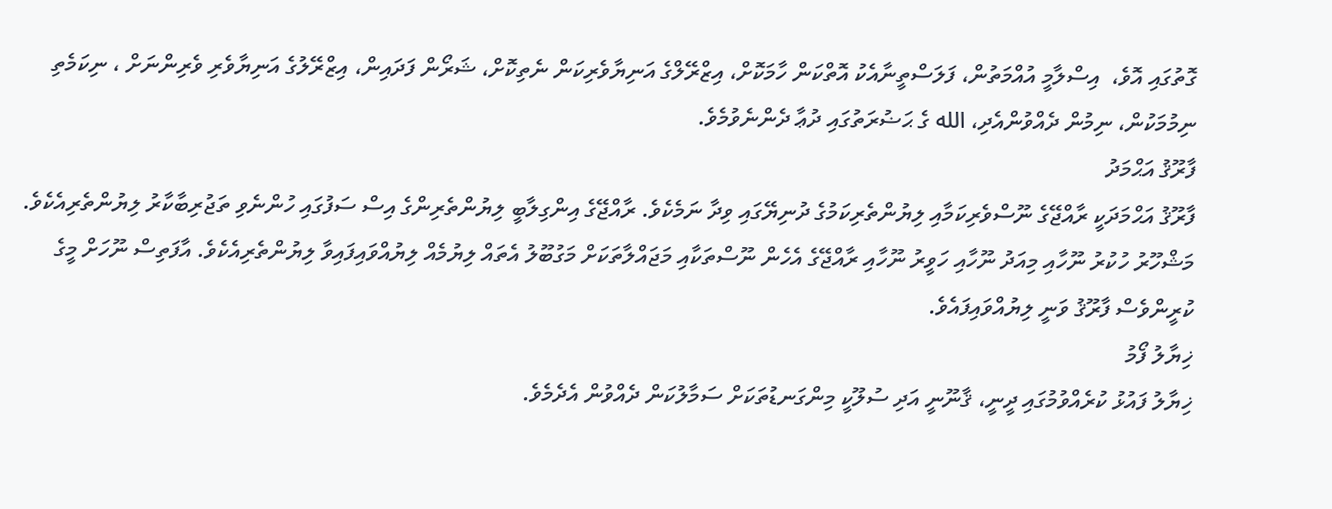ގޮތުގައި އޮވެ،  އިސްލާމީ އުއްމަތުން، ފަލަސްތީނާއެކު އޮތްކަން ހާމަކޮށް، އިޒްރޭލްގެ އަނިޔާވެރިކަން ނެތިކޮށް، ޝަރޯން ފަދައިން، އިޒްރޭލުގެ އަނިޔާވެރި ވެރިންނަށް ، ނިކަމެތި ނިމުމަކުން، ނިމުން ދެއްވުންއެދި، الله ގެ ޙަޟުރަތުގައި ދުޢާ ދެންނެވުމެވެ.
ފާރޫޤު އަޙްމަދު
ފާރޫޤު އަޙްމަދަކީ ރާއްޖޭގެ ނޫސްވެރިކަމާއި ލިޔުންތެރިކަމުގެ ދުނިޔޭގައި ވިދާ ނަމެކެވެ. ރާއްޖޭގެ އިންގިލާބީ ލިޔުންތެރިންގެ އިސް ސަފުގައި ހުންނެވި ތަޖުރިބާކާރު ލިޔުންތެރިއެކެވެ. މަޝްހޫރު ހުކުރު ނޫހާއި މިއަދު ނޫހާއި ހަވީރު ނޫހާއި ރާއްޖޭގެ އެހެން ނޫސްތަކާއި މަޖައްލާތަކަށް މަގުބޫލު އެތައް ލިޔުމެއް ލިޔުއްވައިފައިވާ ލިޔުންތެރިއެކެވެ. އާފަތިސް ނޫހަށް މީގެ ކުރީންވެސް ފާރޫޤު ވަނީ ލިޔުއްވައިފައެވެ.
ޚިޔާލު ފޯމު
ޚިޔާލު ފައުޅު ކުރެއްވުމުގައި ދީނީ، ޤާނޫނީ އަދި ސުލޫކީ މިންގަނޑުތަކަށް ސަމާލުކަން ދެއްވުން އެދެމެވެ.